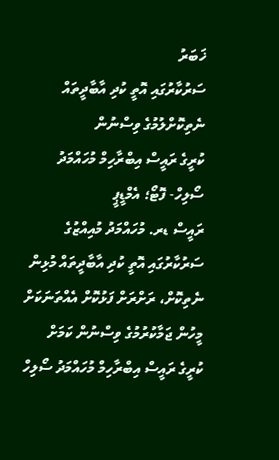ޚަބަރު
ސަރުކާރުގައި އޮތީ ކުދި އާބާދީތައް ނެތިކޮށްލުމުގެ ވިސްނުން
ކުރީގެ ރައީސް އިބްރާހިމް މުހައްމަދު ސޯލިހް- ފޮޓޯ؛ އެމްޑީޕީ
ރައީސް ޑރ. މުހައްމަދު މުއިއްޒުގެ ސަރުކާރުގައި އޮތީ ކުދި އާބާދީތައް މުޅިން ނެތިކޮށް، ރަށްރަށް ފަޅުކޮށް އެއްތަނަކަށް މީހުން ޖަމާކުރުމުގެ ވިސްނުން ކަމަށް ކުރީގެ ރައީސް އިބްރާހިމް މުހައްމަދު ސޯލިހް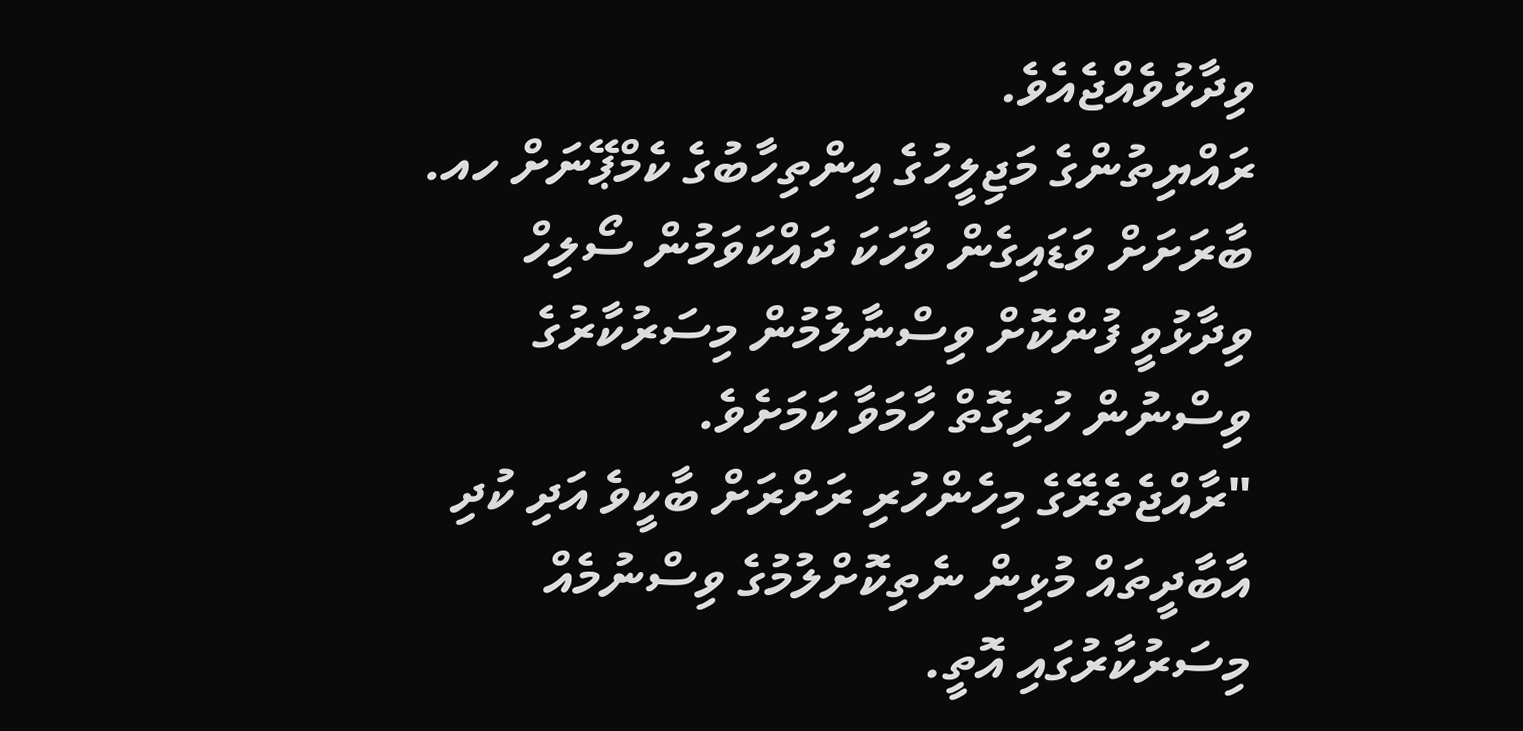ވިދާޅުވެއްޖެއެވެ.
ރައްޔިތުންގެ މަޖިލީހުގެ އިންތިހާބުގެ ކެމްޕޭނަށް ހއ. ބާރަށަށް ވަޑައިގެން ވާހަކަ ދައްކަވަމުން ސޯލިހް ވިދާޅުވީ ފުންކޮށް ވިސްނާލުމުން މިސަރުކާރުގެ ވިސްނުން ހުރިގޮތް ހާމަވާ ކަމަށެވެ.
"ރާއްޖެތެރޭގެ މިހެންހުރި ރަށްރަށް ބާކީވެ އަދި ކުދި އާބާދީތައް މުޅިން ނެތިކޮށްލުމުގެ ވިސްނުމެއް މިސަރުކާރުގައި އޮތީ.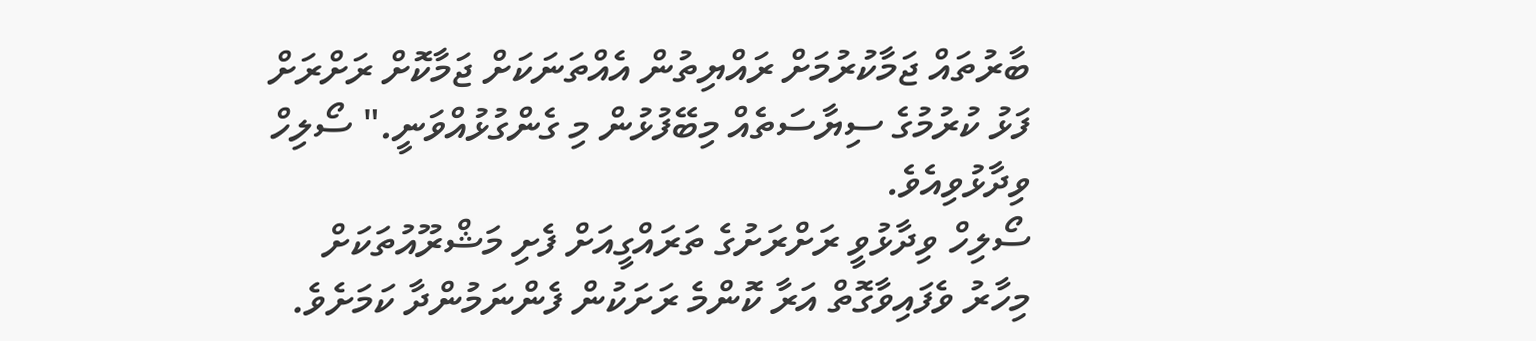ބާރުތައް ޖަމާކުރުމަށް ރައްޔިތުން އެއްތަނަކަށް ޖަމާކޮށް ރަށްރަށް ފަޅު ކުރުމުގެ ސިޔާސަތެއް މިބޭފުޅުން މި ގެންގުޅުއްވަނީ." ސޯލިހް ވިދާޅުވިއެވެ.
ސޯލިހް ވިދާޅުވީ ރަށްރަށުގެ ތަރައްގީއަށް ފެށި މަޝްރޫއުތަކަށް މިހާރު ވެފައިވާގޮތް އަރާ ކޮންމެ ރަށަކުން ފެންނަމުންދާ ކަމަށެވެ.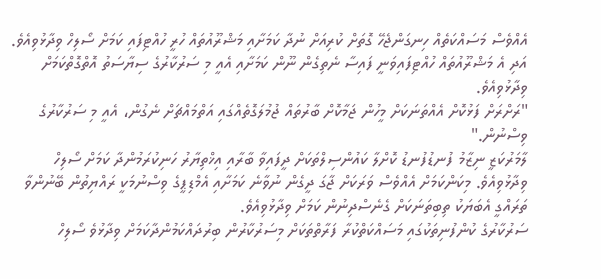އެއްވެސް މަސައްކަތެއް ހިނގަންޖެހޭ ގޮތަށް ކުރިއަށް ނުދާ ކަމަށާއި މަޝްރޫއުތައް ހުރީ ހުއްޓިފައި ކަމަށް ސޯލިހް ވިދާޅުވިއެވެ. އަދި އެ މަޝްރޫއުތައް ހުއްޓިފައިވަނީ ފައިސާ ނެތިގެން ނޫން ކަމަށާއި އެއީ މި ސަރުކާރުގެ ސިޔާސަތު އޮތްގޮތްކަމަށް ވިދާޅުވިއެވެ.
"ރަށްރަށް ފަޅުކޮށް އެއްތަނަކަށް މީހުން ޖަމާކޮށް ބާރުތައް ޖުމުލަގޮތެއްގައި އަތްމައްޗަށް ނެގުން، އެއީ މި ސަރުކާރުގެ ވިސްނުން."
ލާމަރުކަޒީ ނިޒާމު ފުނޑުފުނޑު ކޮށްލާ ކައުންސިލްތަކަށް ދީފައިވާ ބާރާއި އިޚްތިޔާރު ހަނިކުރަމުންދާ ކަމަށް ސޯލިހް ވިދާޅުވިއެވެ. މިކަންކަމަށް އެއްވެސް ވަރަކަށް ޖާގަ ދީގެން ނުވާނެ ކަމަށާއި އެމްޑިޕީގެ ވިސްނުމަކީ ރައްޔިތުން ބޭނުންވާ ތަރައްގީ އެބަޔަކު ތިބިތަނަކަށް ގެނެސްދިނުން ކަމަށް ވިދާޅުވިއެވެ.
ސަރުކާރުގެ ކުންފުނިތަކުގައި މަސައްކަތްކުރާ ފަރާތްތަކަށް މިސަރުކާރުން ބިރުދައްކަމުންދާކަމަށް ވިދާޅުވެ ސޯލިހް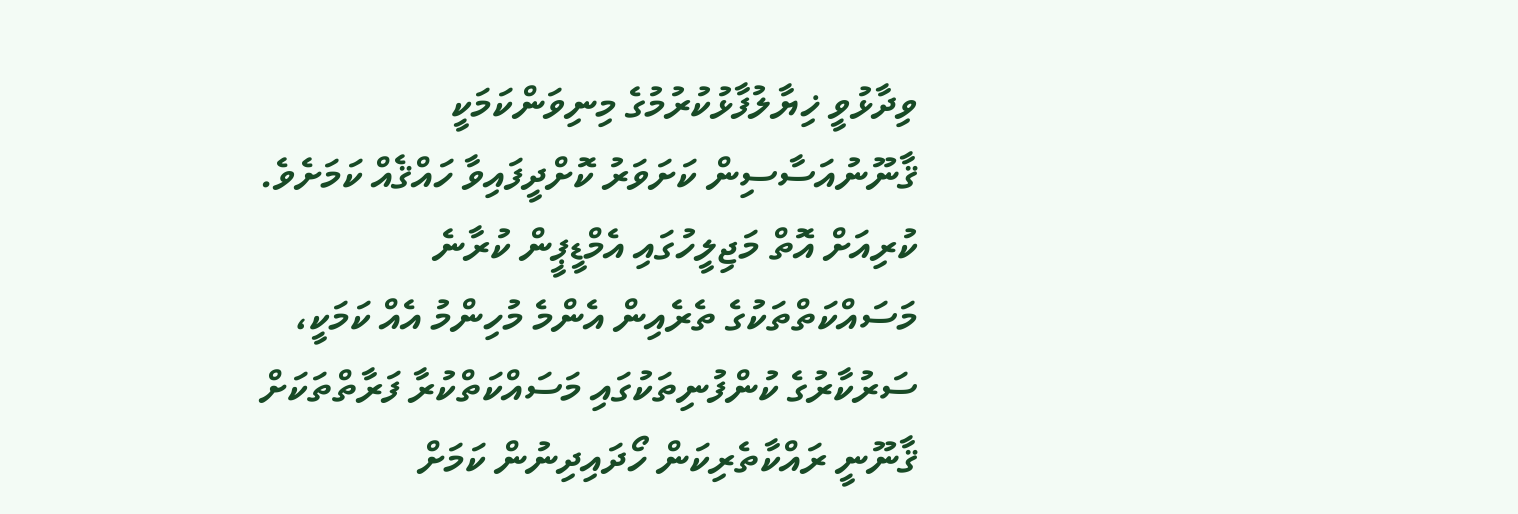ވިދާޅުވީ ޚިޔާލުފާޅުކުރުމުގެ މިނިވަންކަމަކީ ޤާނޫނުއަސާސިން ކަށަވަރު ކޮށްދީފައިވާ ހައްޤެއް ކަމަށެވެ. ކުރިއަށް އޮތް މަޖިލީހުގައި އެމްޑީޕީން ކުރާނެ މަސައްކަތްތަކުގެ ތެރެއިން އެންމެ މުހިންމު އެއް ކަމަކީ، ސަރުކާރުގެ ކުންފުނިތަކުގައި މަސައްކަތްކުރާ ފަރާތްތަކަށް ޤާނޫނީ ރައްކާތެރިކަން ހޯދައިދިނުން ކަމަށް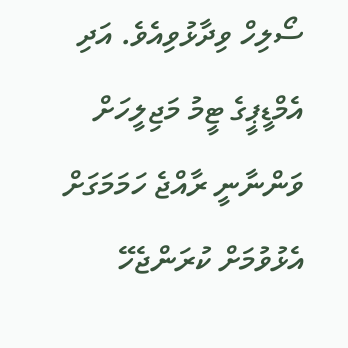ސޯލިހް ވިދާޅުވިއެވެ. އަދި އެމްޑީޕީގެ ޓީމު މަޖިލީހަށް ވަންނާނީ ރާއްޖެ ހަމަމަގަށް އެޅުވުމަށް ކުރަންޖެހޭ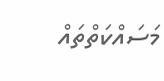މަސައްކަތްތައް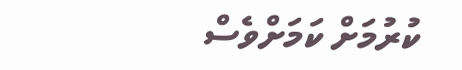ކުރުމަށް ކަމަށްވެސް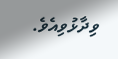ވިދާޅުވިއެވެ.